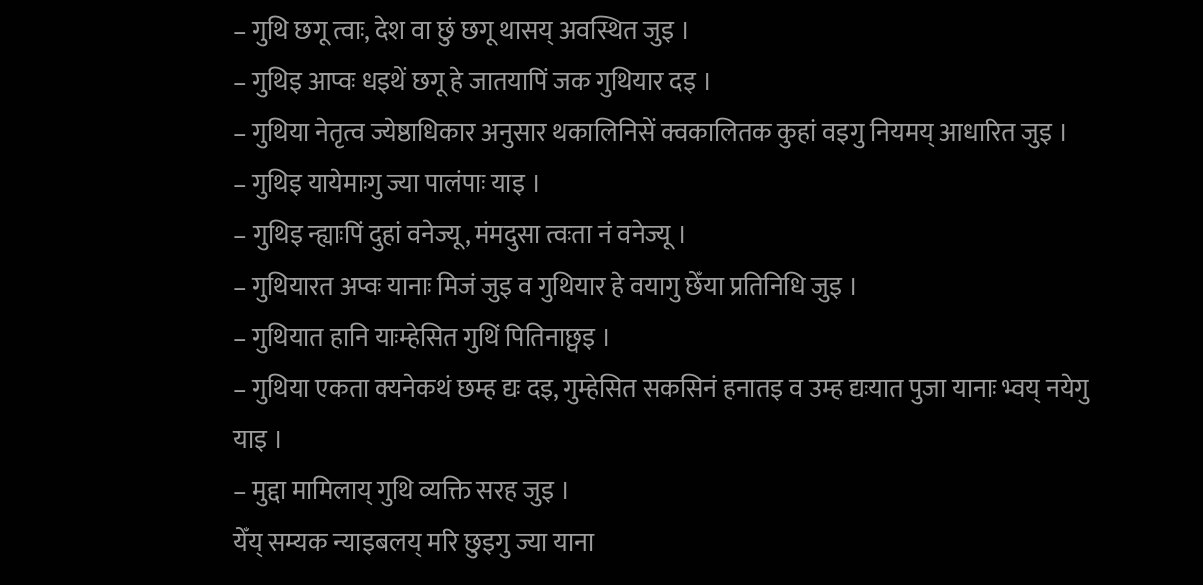– गुथि छगू त्वाः, देश वा छुं छगू थासय् अवस्थित जुइ ।
– गुथिइ आप्वः धइथें छगू हे जातयापिं जक गुथियार दइ ।
– गुथिया नेतृत्व ज्येष्ठाधिकार अनुसार थकालिनिसें क्वकालितक कुहां वइगु नियमय् आधारित जुइ ।
– गुथिइ यायेमाःगु ज्या पालंपाः याइ ।
– गुथिइ न्ह्याःपिं दुहां वनेज्यू, मंमदुसा त्वःता नं वनेज्यू ।
– गुथियारत अप्वः यानाः मिजं जुइ व गुथियार हे वयागु छेँया प्रतिनिधि जुइ ।
– गुथियात हानि याःम्हेसित गुथिं पितिनाछ्वइ ।
– गुथिया एकता क्यनेकथं छम्ह द्यः दइ, गुम्हेसित सकसिनं हनातइ व उम्ह द्यःयात पुजा यानाः भ्वय् नयेगु याइ ।
– मुद्दा मामिलाय् गुथि व्यक्ति सरह जुइ ।
येँय् सम्यक न्याइबलय् मरि छुइगु ज्या याना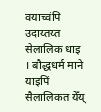वयाच्वंपि उदाय्तय्त सेलालिक धाइ । बौद्धधर्म माने याइपिं सैलालिकत येँय्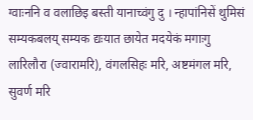ग्वाःननि व वलाछिइ बस्ती यानाच्वंगु दु । न्हापांनिसें थुमिसं सम्यकबलय् सम्यक द्यःयात छायेत मदयेकं मगाःगु लारिलौरा (ज्वारामरि), वंगलसिहः मरि, अष्टमंगल मरि, सुवर्ण मरि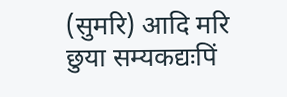(सुमरि) आदि मरि छुया सम्यकद्यःपिं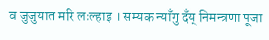व जुजुयात मरि लःल्हाइ । सम्यक न्याँगु दँय् निमन्त्रणा पूजा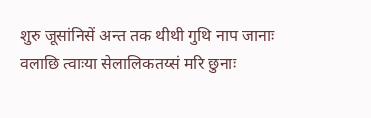शुरु जूसांनिसें अन्त तक थीथी गुथि नाप जानाः वलाछि त्वाःया सेलालिकतय्सं मरि छुनाः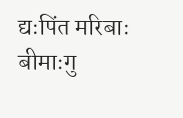द्यःपिंत मरिबाः बीमाःगु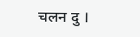चलन दु ।